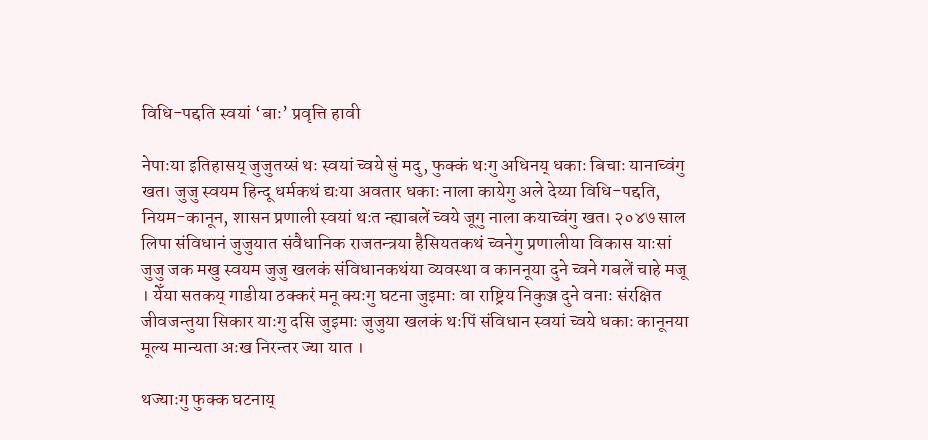विधि-पद्दति स्वयां ‘बाः’ प्रवृत्ति हावी

नेपाःया इतिहासय् जुजुतय्सं थः स्वयां च्वये सुं मदु, फुक्कं थःगु अधिनय् धकाः बिचाः यानाच्वंगु खत। जुजु स्वयम हिन्दू धर्मकथं द्यःया अवतार धकाः नाला कायेगु अले देय्या विधि-पद्दति, नियम-कानून, शासन प्रणाली स्वयां थःत न्ह्याबलें च्वये जूगु नाला कयाच्वंगु खत। २०४७ साल लिपा संविधानं जुजुयात संवैधानिक राजतन्त्रया हैसियतकथं च्वनेगु प्रणालीया विकास याःसां जुजु जक मखु स्वयम जुजु खलकं संविधानकथंया व्यवस्था व काननूया दुने च्वने गबलें चाहे मजू । येँया सतकय् गाडीया ठक्करं मनू क्यःगु घटना जुइमाः वा राष्ट्रिय निकुञ्ज दुने वनाः संरक्षित जीवजन्तुया सिकार याःगु दसि जुइमाः जुजुया खलकं थःपिं संविधान स्वयां च्वये धकाः कानूनया मूल्य मान्यता अःख निरन्तर ज्या यात ।

थज्याःगु फुक्क घटनाय्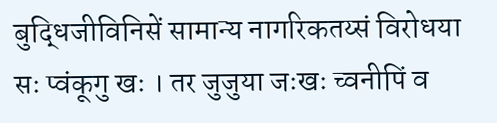बुद्धिजीविनिसें सामान्य नागरिकतय्सं विरोधया सः प्वंकूगु खः । तर जुजुया जःखः च्वनीपिं व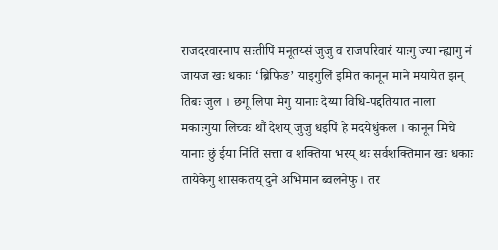राजदरवारनाप सःतीपिं मनूतय्सं जुजु व राजपरिवारं याःगु ज्या न्ह्यागु नं जायज खः धकाः ‘ब्रिफिङ’ याइगुलिं इमित कानून माने मयायेत झन् तिबः जुल । छगू लिपा मेगु यानाः देय्या विधि-पद्दतियात नाला मकाःगुया लिच्वः थौं देशय् जुजु धइपिं हे मदयेधुंकल । कानून मिचे यानाः छुं ईया निंतिं सत्ता व शक्तिया भरय् थः सर्वशक्तिमान खः धकाः तायेकेगु शासकतय् दुने अभिमान ब्वलनेफु। तर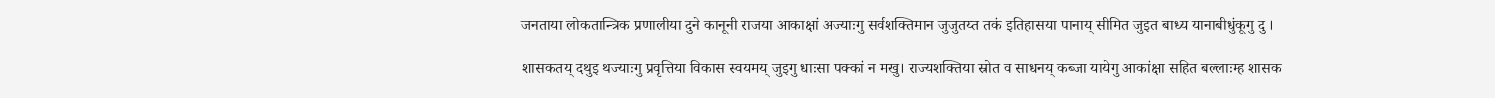जनताया लोकतान्त्रिक प्रणालीया दुने कानूनी राजया आकाक्षां अज्याःगु सर्वशक्तिमान जुजुतय्त तकं इतिहासया पानाय् सीमित जुइत बाध्य यानाबीधुंकूगु दु ।

शासकतय् दथुइ थज्याःगु प्रवृत्तिया विकास स्वयमय् जुइगु धाःसा पक्कां न मखु। राज्यशक्तिया स्रोत व साधनय् कब्जा यायेगु आकांक्षा सहित बल्लाःम्ह शासक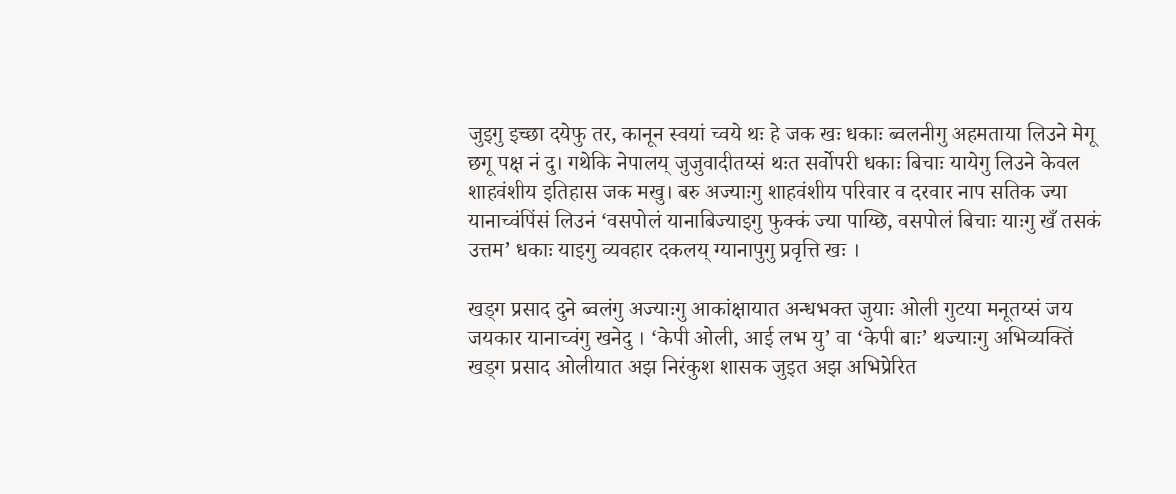जुइगु इच्छा दयेफु तर, कानून स्वयां च्वये थः हे जक खः धकाः ब्वलनीगु अहमताया लिउने मेगू छगू पक्ष नं दु। गथेकि नेपालय् जुजुवादीतय्सं थःत सर्वोपरी धकाः बिचाः यायेगु लिउने केवल शाहवंशीय इतिहास जक मखु। बरु अज्याःगु शाहवंशीय परिवार व दरवार नाप सतिक ज्या यानाच्वंपिंसं लिउनं ‘वसपोलं यानाबिज्याइगु फुक्कं ज्या पाय्छि, वसपोलं बिचाः याःगु खँ तसकं उत्तम’ धकाः याइगु व्यवहार दकलय् ग्यानापुगु प्रवृत्ति खः ।

खड्ग प्रसाद दुने ब्वलंगु अज्याःगु आकांक्षायात अन्धभक्त जुयाः ओली गुटया मनूतय्सं जय जयकार यानाच्वंगु खनेदु । ‘केपी ओली, आई लभ यु’ वा ‘केपी बाः’ थज्याःगु अभिव्यक्तिं खड्ग प्रसाद ओलीयात अझ निरंकुश शासक जुइत अझ अभिप्रेरित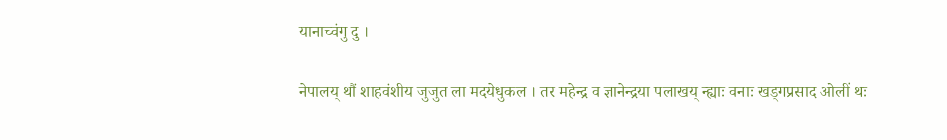यानाच्वंगु दु ।

नेपालय् थौं शाहवंशीय जुजुत ला मदयेधुकल । तर महेन्द्र व ज्ञानेन्द्रया पलाखय् न्ह्याः वनाः खड्गप्रसाद ओलीं थः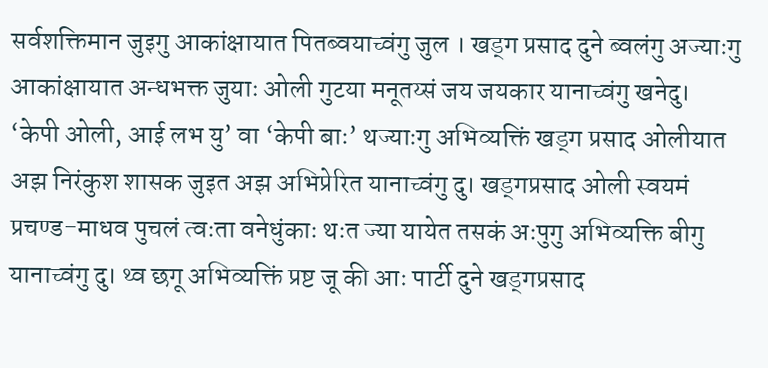सर्वशक्तिमान जुइगु आकांक्षायात पितब्वयाच्वंगु जुल । खड्ग प्रसाद दुने ब्वलंगु अज्याःगु आकांक्षायात अन्धभक्त जुयाः ओली गुटया मनूतय्सं जय जयकार यानाच्वंगु खनेदु। ‘केपी ओली, आई लभ यु’ वा ‘केपी बाः’ थज्याःगु अभिव्यक्तिं खड्ग प्रसाद ओलीयात अझ निरंकुश शासक जुइत अझ अभिप्रेरित यानाच्वंगु दु। खड्गप्रसाद ओली स्वयमं प्रचण्ड-माधव पुचलं त्वःता वनेधुंकाः थःत ज्या यायेत तसकं अःपुगु अभिव्यक्ति बीगु यानाच्वंगु दु। थ्व छगू अभिव्यक्तिं प्रष्ट जू की आः पार्टी दुने खड्गप्रसाद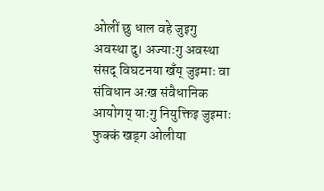ओलीं छु धाल वहे जुइगु अवस्था दु। अज्याःगु अवस्था संसद् विघटनया खँय् जुइमाः वा संविधान अःख संवैधानिक आयोगय् याःगु नियुक्तिइ जुइमाः फुक्कं खड्ग ओलीया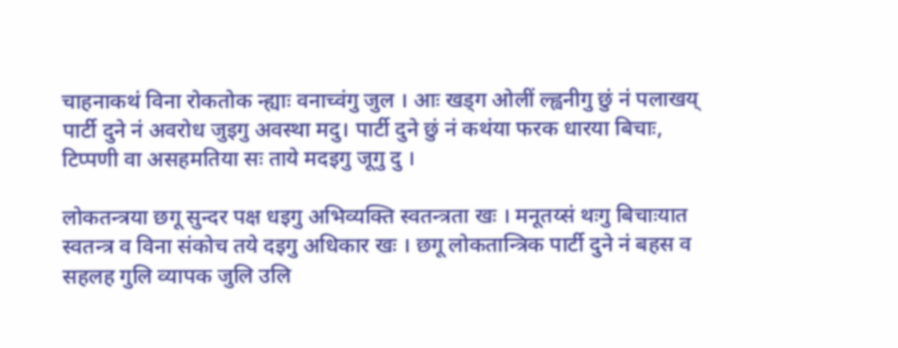चाहनाकथं विना रोकतोक न्ह्याः वनाच्वंगु जुल । आः खड्ग ओलीं ल्ह्वनीगु छुं नं पलाखय् पार्टी दुने नं अवरोध जुइगु अवस्था मदु। पार्टी दुने छुं नं कथंया फरक धारया बिचाः, टिप्पणी वा असहमतिया सः ताये मदइगु जूगु दु ।

लोकतन्त्रया छगू सुन्दर पक्ष धइगु अभिव्यक्ति स्वतन्त्रता खः । मनूतय्सं थःगु बिचाःयात स्वतन्त्र व विना संकोच तये दइगु अधिकार खः । छगू लोकतान्त्रिक पार्टी दुने नं बहस व सहलह गुलि व्यापक जुलि उलि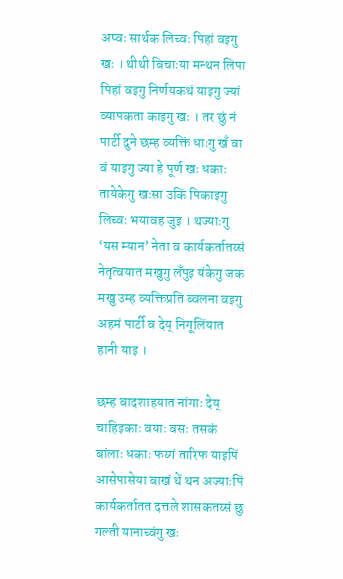अप्वः सार्थक लिच्वः पिहां वइगु खः । थीथी बिचाःया मन्थन लिपा पिहां वइगु निर्णयकथं याइगु ज्यां व्यापकता काइगु खः । तर छुं नं पार्टी दुने छम्ह व्यक्तिं धाःगु खँ वा वं याइगु ज्या हे पूर्ण खः धकाः तायेकेगु खःसा उकिं पिकाइगु लिच्वः भयावह जुइ । थज्याःगु ‘यस म्यान’ नेता व कार्यकर्तातय्सं नेतृत्वयात मखुगु लँपुइ यंकेगु जक मखु उम्ह व्यक्तिप्रति ब्वलना वइगु अहमं पार्टी व देय् निगूलिंयात हानी याइ ।

छम्ह बादशाहयात नांगाः देय् चाहिइकाः वयाः वसः तसकं बांलाः धकाः फय्गं तारिफ याइपिं आसेपासेया बाखं थें थन अज्याःपिं कार्यकर्तातत दत्तले शासकतय्सं छु गल्ती यानाच्वंगु खः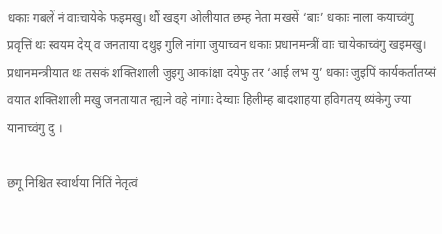धकाः गबलें नं वाःचायेके फइमखु। थौं खड्ग ओलीयात छम्ह नेता मखसें ‘बाः’ धकाः नाला कयाच्वंगु प्रवृत्तिं थः स्वयम देय् व जनताया दथुइ गुलि नांगा जुयाच्वन धकाः प्रधानमन्त्रीं वाः चायेकाच्वंगु खइमखु। प्रधानमन्त्रीयात थः तसकं शक्तिशाली जुइगु आकांक्षा दयेफु तर ‘आई लभ यु’ धकाः जुइपिं कार्यकर्तातय्सं वयात शक्तिशाली मखु जनतायात न्ह्यःने वहे नांगाः देय्चाः हिलीम्ह बादशाहया हविगतय् थ्यंकेगु ज्या यानाच्वंगु दु ।

छगू निश्चित स्वार्थया निंतिं नेतृत्वं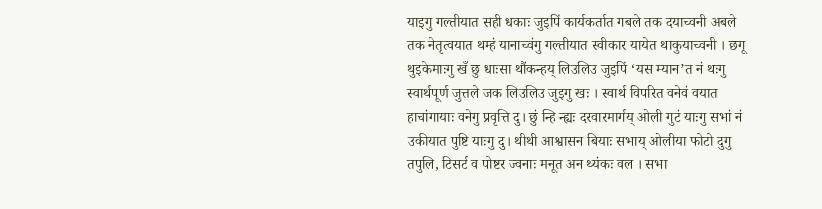याइगु गल्तीयात सही धकाः जुइपिं कार्यकर्तात गबले तक दयाच्वनी अबले तक नेतृत्वयात थम्हं यानाच्वंगु गल्तीयात स्वीकार यायेत थाकुयाच्वनी । छगू थुइकेमाःगु खँ छु धाःसा थौंकन्हय् लिउलिउ जुइपिं ‘यस म्यान’त नं थःगु स्वार्थपूर्ण जुत्तले जक लिउलिउ जुइगु खः । स्वार्थ विपरित वनेवं वयात हाचांगायाः वनेगु प्रवृत्ति दु। छुं न्हि न्ह्यः दरवारमार्गय् ओली गुटं याःगु सभां नं उकीयात पुष्टि याःगु दु। थीथी आश्वासन बियाः सभाय् ओलीया फोटो दुगु तपुलि, टिसर्ट व पोष्टर ज्वनाः मनूत अन थ्यंकः वल । सभा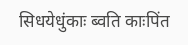सिधयेधुंकाः ब्वति काःपिंत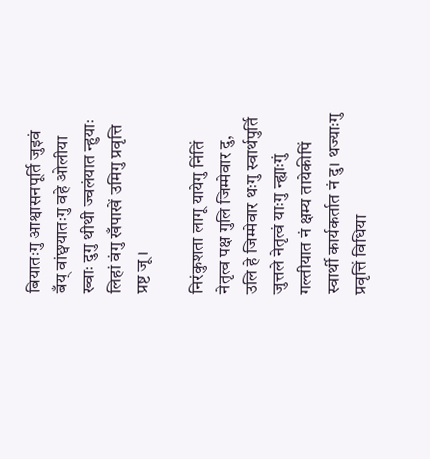बियातःगु आश्वासनपूर्ति जुइवं बँय् वांछ्वयातःगु वहे ओलीया ख्वाः दुगु थीथी ज्वलंयात न्हुयाः लिहां वंगु खँपाखें उमिगु प्रवृत्ति प्रष्ट जू ।

निरंकुशता लागू यायेगु निंतिं नेतृत्व पक्ष गुलि जिम्मेवार दु, उलि हे जिम्मेवार थःगु स्वार्थपुर्ति जुत्तले नेतृत्वं याःगु न्ह्याःगुं गल्तीयात नं क्षम्य तायेकीपिं स्वार्थी कार्यकर्तात नं दु। थज्याःगु प्रवृत्तिं विधिया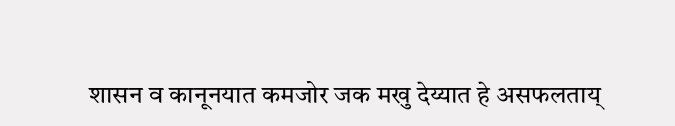शासन व कानूनयात कमजोर जक मखु देय्यात हे असफलताय्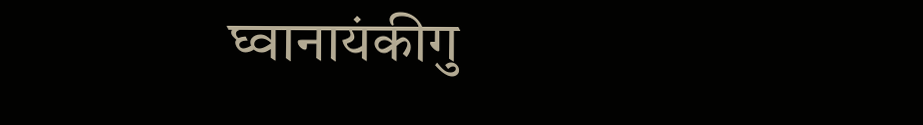घ्वानायंकीगु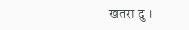खतरा दु ।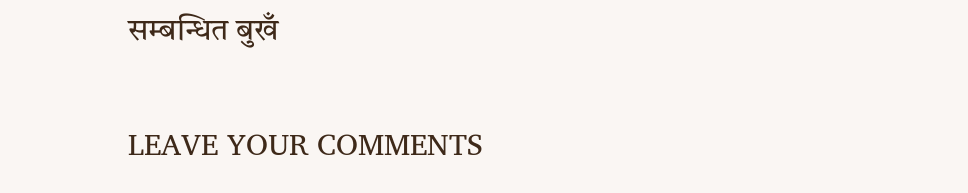सम्बन्धित बुखँ

LEAVE YOUR COMMENTS